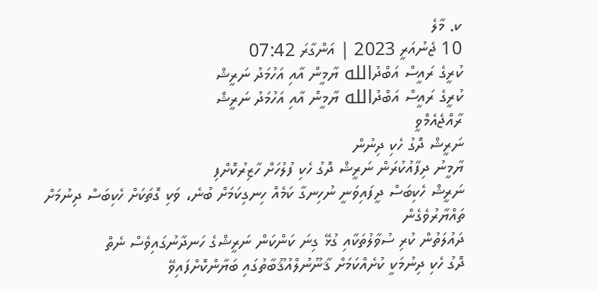ކ. މާލެ
10 ޖެނުއަރީ 2023 | އަންގާރަ 07:42
ކުރީގެ ރައީސް އަބްދުالله ޔާމީން އާއި އަހުމަދު ނަރީޝް
ކުރީގެ ރައީސް އަބްދުالله ޔާމީން އާއި އަހުމަދު ނަރީޝް
ރާއްޖެއެމްވީ
ނަރީޝް ދޮގު ހެކި ދިނުން
ޔާމީނު ދިފާއުކުރަން ނަރީޝް ދޮގު ހެކި ފުލުހަށް ހާޒިރުކޮށްފި
ނަރީޝް ހެކިބަސް ދީފައިވަނީ ނުހިނގާ ކަމެއް ހިނގިކަމަށް ބުނެ، ވަކި ގޮތަކަށް ހެކިބަސް ދިނުމަށް ތައްޔާރުވެގެން
ދައުލަތުން ކުރި ސުވާލުތަކާއި ގުޅޭ ގިނަ ކަންކަން ނަރީޝްގެ ހަނދާނުގައިވެސް ނެތް
ދޮގު ހެކި ދިނުމަކީ ކުށެއްކަމަށް ޤާނޫނުލްއުޤޫބާތުގައި ބަޔާންކޮށްފައިވޭ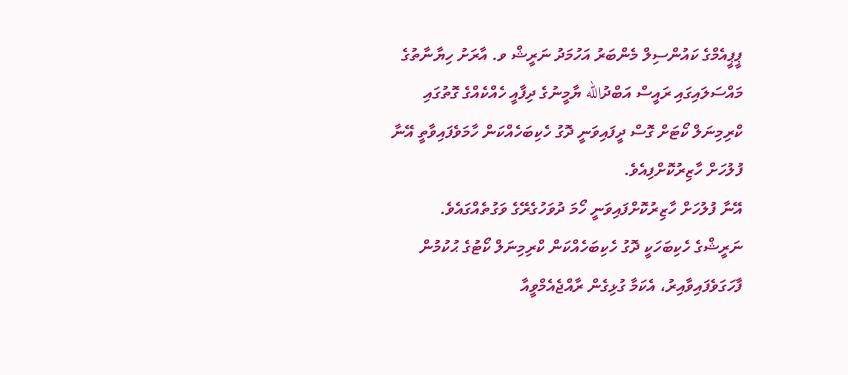ޕީޕީއެމްގެ ކައުންސިލް މެންބަރު އަހުމަދު ނަރީޝް ވ. އާރަށު ހިޔާނާތުގެ މައްސަލައިގައި ރައީސް އަބްދުالله ޔާމީނުގެ ދިފާއީ ހެއްކެއްގެ ގޮތުގައި ކްރިމިނަލް ކޯޓަށް ގޮސް ދީފައިވަނީ ދޮގު ހެކިބަހެއްކަން ހާމަވެފައިވާތީ އޭނާ ފުލުހަށް ހާޒިރުކޮށްފިއެވެ.
އޭނާ ފުލުހަށް ހާޒިރުކޮށްފައިވަނީ ހޯމަ ދުވަހުގެރޭގެ ވަގުތެއްގައެވެ.
ނަރީޝްގެ ހެކިބަހަކީ ދޮގު ހެކިބަހެއްކަން ކްރިމިނަލް ކޯޓުގެ ޙުކުމުން ފާހަގަވެފައިވާއިރު، އެކަމާ ގުޅިގެން ރާއްޖެއެމްވީއާ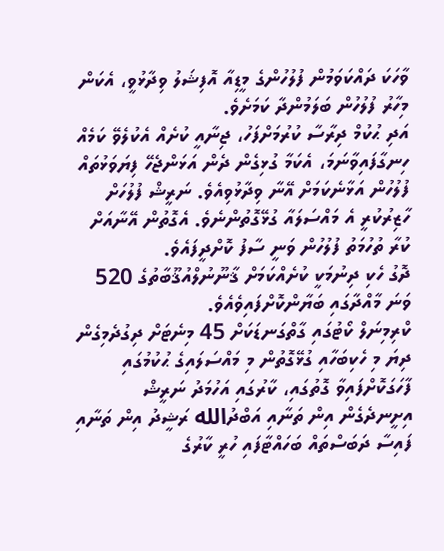ވާހަކަ ދައްކަވަމުން ފުލުހުންގެ މީޑިއާ އޮފިޝަލު ވިދާޅުވީ، އެކަން މިހާރު ފުލުހުން ބަލަމުންދާ ކަމަށެވެ.
އަދި ޙުކުމް ދިރާސާ ކުރުމަށްފަހު، ޖިނާއީ ކުށެއް އެކުލެވޭ ކަމެއް ހިނގާފައިވާނަމަ، އެކަމާ ގުޅިގެން ދެން އަޅަންޖެހޭ ފިޔަވަޅުތައް ފުލުހުން އަޅާނެކަމަށް އޭނާ ވިދާޅުވިއެވެ. ނަރީޝް ފުލުހަށް ހާޒިރުކުރީ އެ މައްސަލައާ ގުޅޭގޮތުންނެވެ. އެގޮތުން އޭނާއަށް ކުރާ ތުހުމަތު ފުލުހުން ވަނީ ސާފު ކޮށްދީފައެވެ.
ދޮގު ހެކި ދިނުމަކީ ކުށެއްކަމަށް ޤާނޫނުލްއުޤޫބާތުގެ 520 ވަނަ މާއްދާގައި ބަޔާންކޮށްފައިވެއެވެ.
ކްރިމިނަލް ކޯޓުގައި ގާތްގަނޑަކަށް 45 މިނެޓަށް ދިގުދެމިގެން ދިޔަ މި ހެކިބަހާއި ގުޅޭގޮތުން މި މައްސަލައިގެ ޙުކުމުގައި ފާހަގަކޮށްފައިވާ ގޮތުގައި، ކާރުގައި އަހުމަދު ނަރީޝް އިށީނދެގެން އިން ތަނާއި އަބްދުالله ރަޝީދު އިން ތަނާއި ފައިސާ ދަބަސްތައް ބަހައްޓާފައި ހުރީ ކާރުގެ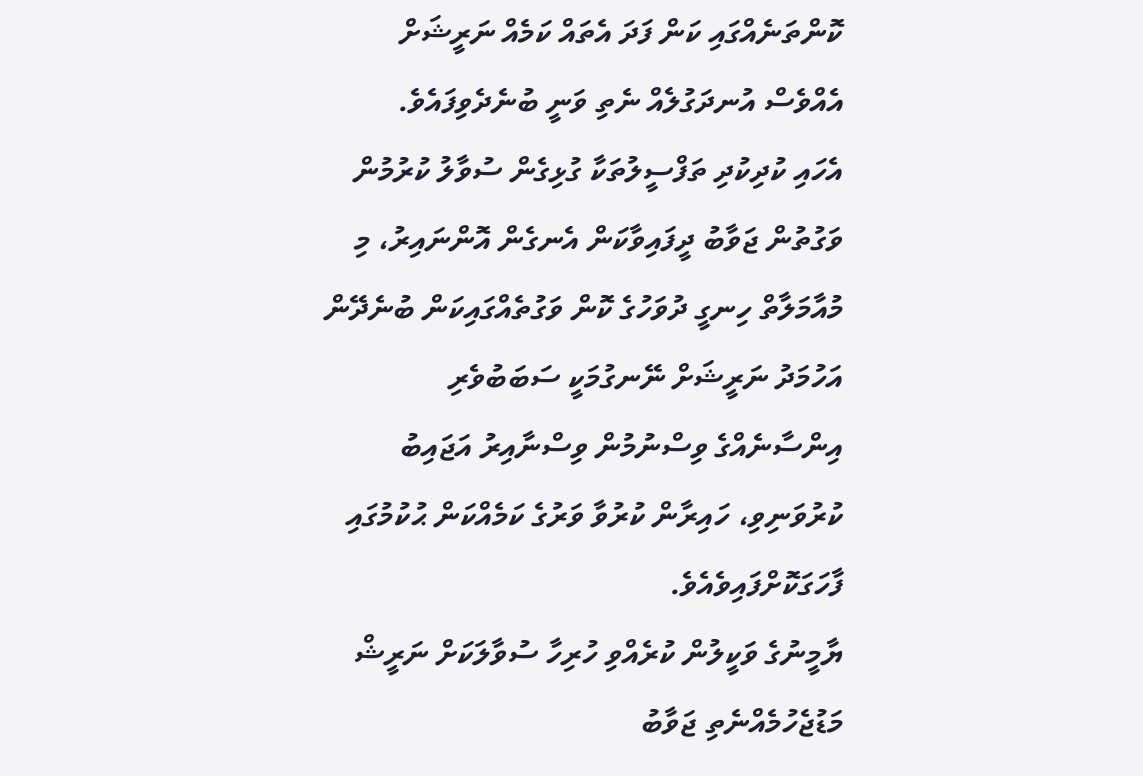ކޮންތަނެއްގައި ކަން ފަދަ އެތައް ކަމެއް ނަރީޝަށް އެއްވެސް އުނދަގުލެއް ނެތި ވަނީ ބުނެދެވިފައެވެ.
އެހައި ކުދިކުދި ތަފްސީލުތަކާ ގުޅިގެން ސުވާލު ކުރުމުން ވަގުތުން ޖަވާބު ދީފައިވާކަން އެނގެން އޮންނައިރު، މި މުއާމަލާތް ހިނގީ ދުވަހުގެ ކޮން ވަގުތެއްގައިކަން ބުނެދޭން އަހުމަދު ނަރީޝަށް ނޭނގުމަކީ ސަބަބުވެރި އިންސާނެއްގެ ވިސްނުމުން ވިސްނާއިރު އަޖައިބު ކުރުވަނިވި، ހައިރާން ކުރުވާ ވަރުގެ ކަމެއްކަން ޙުކުމުގައި ފާހަގަކޮށްފައިވެއެވެ.
ޔާމީނުގެ ވަކީލުން ކުރެއްވި ހުރިހާ ސުވާލަކަށް ނަރީޝް މަޑުޖެހުމެއްނެތި ޖަވާބު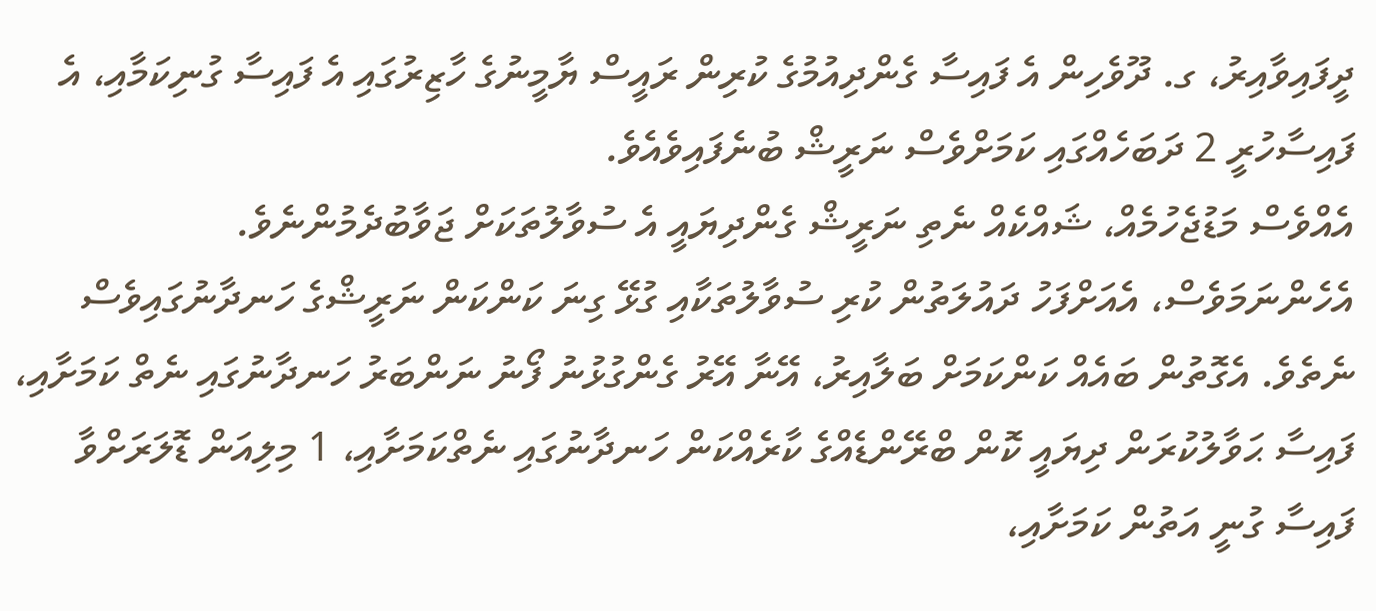ދީފައިވާއިރު، ގ. ދޫވެހިން އެ ފައިސާ ގެންދިއުމުގެ ކުރިން ރައީސް ޔާމީނުގެ ހާޒިރުގައި އެ ފައިސާ ގުނިކަމާއި، އެ ފައިސާހުރީ 2 ދަބަހެއްގައި ކަމަށްވެސް ނަރީޝް ބުނެފައިވެއެވެ.
އެއްވެސް މަޑުޖެހުމެއް، ޝައްކެއް ނެތި ނަރީޝް ގެންދިޔައީ އެ ސުވާލުތަކަށް ޖަވާބުދެމުންނެވެ.
އެހެންނަމަވެސް، އެއަށްފަހު ދައުލަތުން ކުރި ސުވާލުތަކާއި ގުޅޭ ގިނަ ކަންކަން ނަރީޝްގެ ހަނދާނުގައިވެސް ނެތެވެ. އެގޮތުން ބައެއް ކަންކަމަށް ބަލާއިރު، އޭނާ އޭރު ގެންގުޅުނު ފޯނު ނަންބަރު ހަނދާނުގައި ނެތް ކަމަށާއި، ފައިސާ ޙަވާލުކުރަން ދިޔައީ ކޮން ބްރޭންޑެއްގެ ކާރެއްކަން ހަނދާނުގައި ނެތްކަމަށާއި، 1 މިލިއަން ޑޮލަރަށްވާ ފައިސާ ގުނީ އަތުން ކަމަށާއި،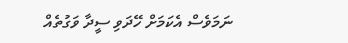ނަމަވެސް އެކަމަށް ހޭދަވި ސީދާ ވަގުތެއް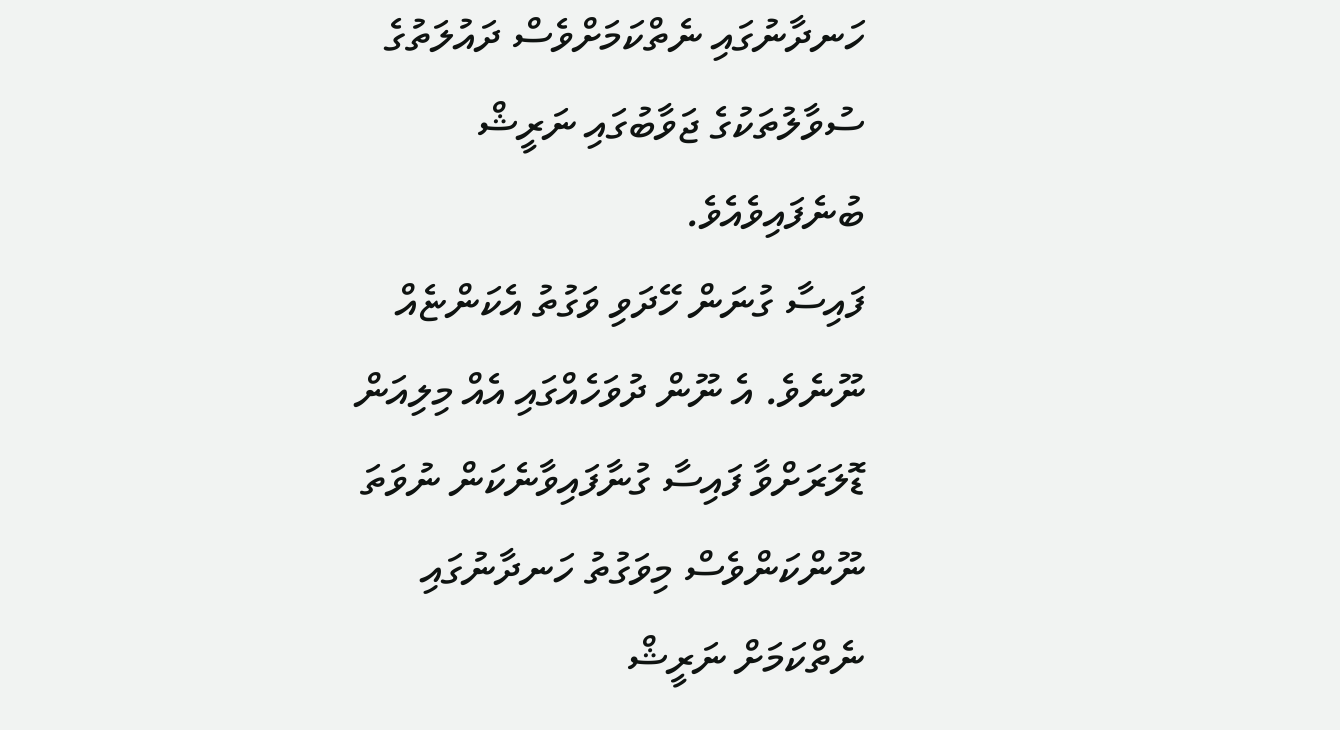ހަނދާނުގައި ނެތްކަމަށްވެސް ދައުލަތުގެ ސުވާލުތަކުގެ ޖަވާބުގައި ނަރީޝް ބުނެފައިވެއެވެ.
ފައިސާ ގުނަން ހޭދަވި ވަގުތު އެކަންޏެއް ނޫނެވެ. އެ ނޫން ދުވަހެއްގައި އެއް މިލިއަން ޑޮލަރަށްވާ ފައިސާ ގުނާފައިވާނެކަން ނުވަތަ ނޫންކަންވެސް މިވަގުތު ހަނދާނުގައި ނެތްކަމަށް ނަރީޝް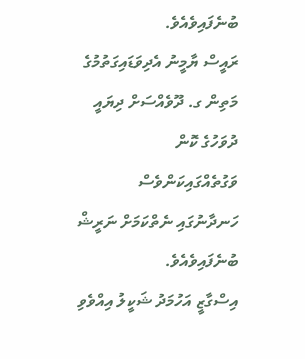ބުނެފައިވެއެވެ.
ރައީސް ޔާމީނު އެދިވަޑައިގަތުމުގެ މަތިން ގ. ދޫވެއްސަށް ދިޔައީ ދުވަހުގެ ކޮން ވަގުތެއްގައިކަންވެސް ހަނދާނުގައި ނެތްކަމަށް ނަރީޝް ބުނެފައިވެއެވެ.
އިސްގާޒީ އަހުމަދު ޝަކީލު އިއްވެވި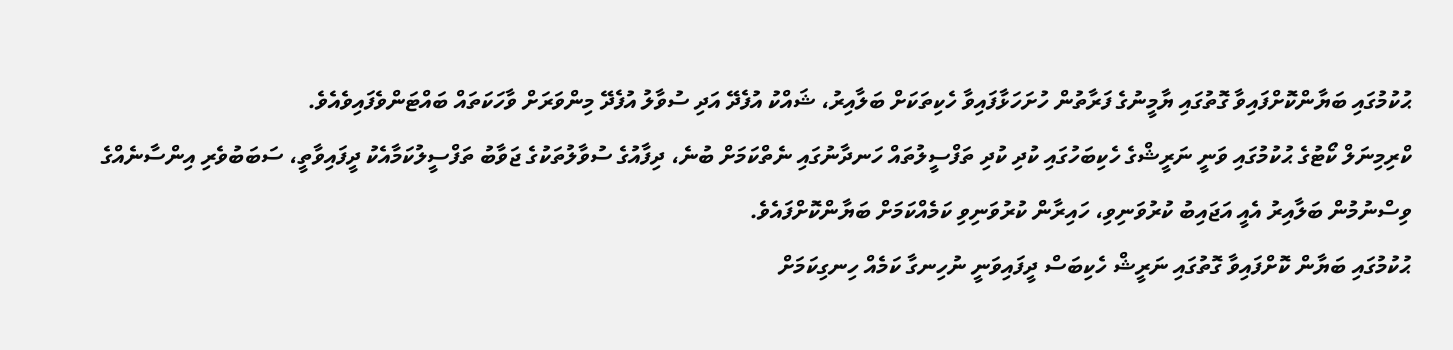ޙުކުމުގައި ބަޔާންކޮށްފައިވާ ގޮތުގައި ޔާމީނުގެ ފަރާތުން ހުށަހަޅާފައިވާ ހެކިތަކަށް ބަލާއިރު، ޝައްކު އުފެދޭ އަދި ސުވާލު އުފެދޭ މިންވަރަށް ވާހަކަތައް ބައްޓަންވެފައިވެއެވެ.
ކްރިމިނަލް ކޯޓުގެ ޙުކުމުގައި ވަނީ ނަރީޝްގެ ހެކިބަހުގައި ކުދި ކުދި ތަފްސީލުތައް ހަނދާނުގައި ނެތްކަމަށް ބުނެ، ދިފާއުގެ ސުވާލުތަކުގެ ޖަވާބު ތަފްސީލުކަމާއެކު ދީފައިވާތީ، ސަބަބުވެރި އިންސާނެއްގެ ވިސްނުމުން ބަލާއިރު އެއީ އަޖައިބު ކުރުވަނިވި، ހައިރާން ކުރުވަނިވި ކަމެއްކަމަށް ބަޔާންކޮށްފައެވެ.
ޙުކުމުގައި ބަޔާން ކޮށްފައިވާ ގޮތުގައި ނަރީޝް ހެކިބަސް ދީފައިވަނީ ނުހިނގާ ކަމެއް ހިނގިކަމަށް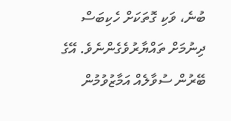ބުނެ، ވަކި ގޮތަކަށް ހެކިބަސް ދިނުމަށް ތައްޔާރުވެގެންނެވެ. އޭގެ ބޭރުން ސުވާލެއް އަމާޒުވުމުން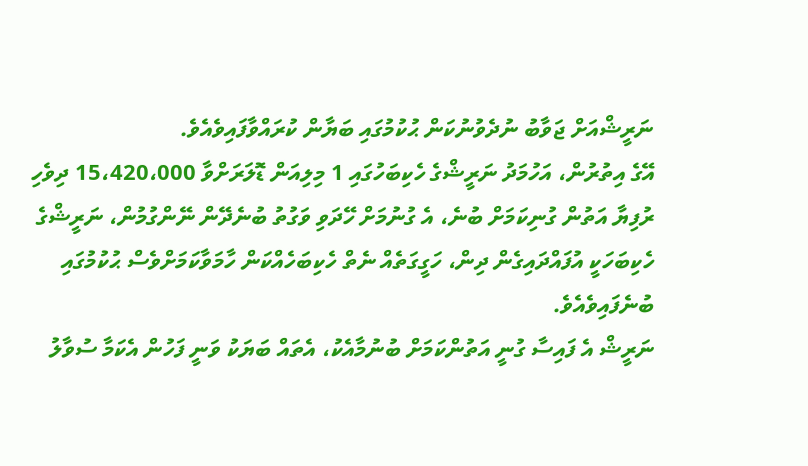ނަރީޝްއަށް ޖަވާބު ނުދެވުނުކަން ޙުކުމުގައި ބަޔާން ކުރައްވާފައިވެއެވެ.
އޭގެ އިތުރުން، އަހުމަދު ނަރީޝްގެ ހެކިބަހުގައި 1 މިލިއަން ޑޮލަރަށްވާ 15،420،000 ދިވެހި ރުފިޔާ އަތުން ގުނިކަމަށް ބުނެ، އެ ގުނުމަށް ހޭދަވި ވަގުތު ބުނެދޭން ނޭންގުމުން، ނަރީޝްގެ ހެކިބަހަކީ އުފައްދައިގެން ދިން، ހަގީގަތެއް ނެތް ހެކިބަހެއްކަން ހާމަވާކަމަށްވެސް ޙުކުމުގައި ބުނެފައިވެއެވެ.
ނަރީޝް އެ ފައިސާ ގުނީ އަތުންކަމަށް ބުނުމާއެކު، އެތައް ބަޔަކު ވަނީ ފަހުން އެކަމާ ސުވާލު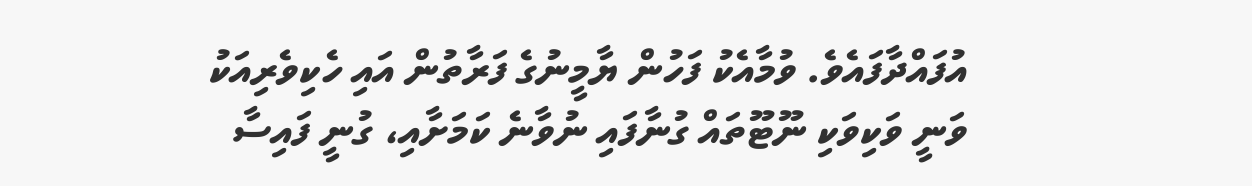އުފައްދާފައެވެ. ވުމާއެކު ފަހުން ޔާމީނުގެ ފަރާތުން އައި ހެކިވެރިއަކު ވަނީ ވަކިވަކި ނޫޓޫތައް ގުނާފައި ނުވާނެ ކަމަށާއި، ގުނީ ފައިސާ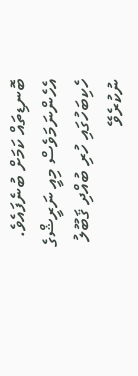ބޮނޑިތައް ކަމަށް ބުނެފައެވެ.
އެހެންނަމަވެސް މިއީ ނަރީޝްގެ ހެކިބަހުގައި ހުރި ބުއްދި ޤަބޫލު ނުކުރެވޭ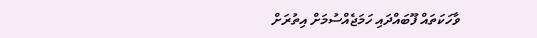ވާހަކަތައް ފޫބައްދައި ހަމަޖެއްސުމަށް އިތުރަށް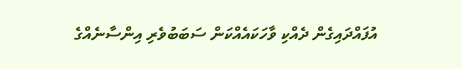އުފައްދައިގެން ދެއްކި ވާހަކައެއްކަން ސަބަބުވެރި އިންސާނެއްގެ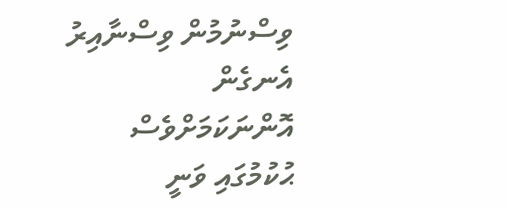ވިސްނުމުން ވިސްނާއިރު އެނގެން އޮންނަކަމަށްވެސް ޙުކުމުގައި ވަނީ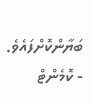ބަޔާންކޮށްފައެވެ.
- ކޮމެންޓް